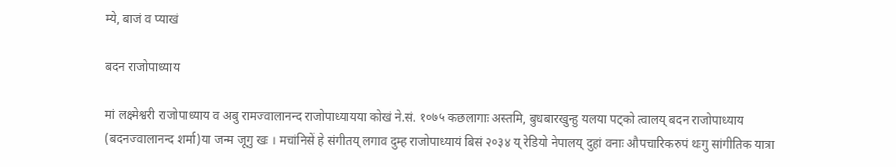म्ये, बाजं व प्याखं

बदन राजोपाध्याय

मां लक्ष्मेश्वरी राजोपाध्याय व अबु रामज्वालानन्द राजोपाध्यायया कोखं ने.सं. १०७५ कछलागाः अस्तमि, बुधबारखुन्हु यलया पट्को त्वालय्‌ बदन राजोपाध्याय (बदनज्वालानन्द शर्मा)या जन्म जूगु खः । मचांनिसें हे संगीतय्‌ लगाव दुम्ह राजोपाध्यायं बिसं २०३४ य्‌ रेडियो नेपालय्‌ दुहां वनाः औपचारिकरुपं थःगु सांगीतिक यात्रा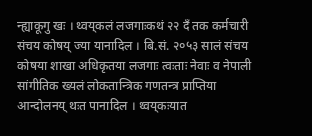न्ह्याकूगु खः । थ्वय्‌कलं लजगाःकथं २२ दँ तक कर्मचारी संचय कोषय्‌ ज्या यानादिल । बि.सं. २०५३ सालं संचय कोषया शाखा अधिकृतया लजगाः त्वःताः नेवाः व नेपाली सांगीतिक ख्यलं लोकतान्त्रिक गणतन्त्र प्राप्तिया आन्दोलनय्‌ थःत पानादिल । थ्वय्‌कःयात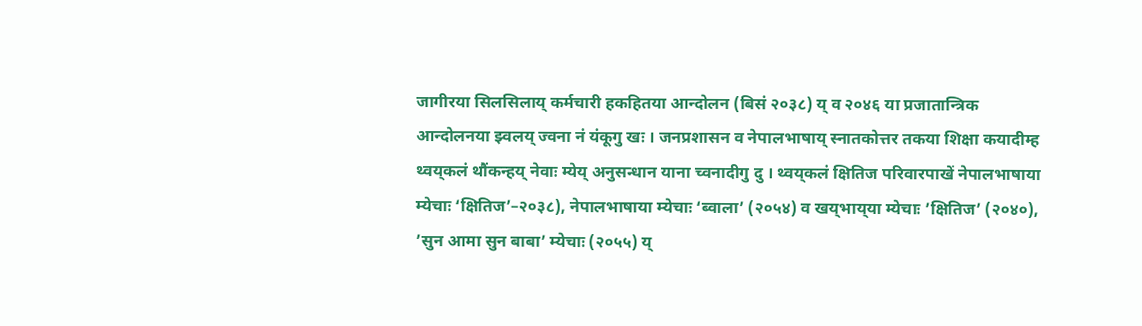जागीरया सिलसिलाय्‌ कर्मचारी हकहितया आन्दोलन (बिसं २०३८) य्‌ व २०४६ या प्रजातान्त्रिक आन्दोलनया झ्वलय्‌ ज्वना नं यंकूगु खः । जनप्रशासन व नेपालभाषाय्‌ स्नातकोत्तर तकया शिक्षा कयादीम्ह थ्वय्‌कलं थौंकन्हय्‌ नेवाः म्येय्‌ अनुसन्धान याना च्वनादीगु दु । थ्वय्‌कलं क्षितिज परिवारपाखें नेपालभाषाया म्येचाः ‘क्षितिज’–२०३८), नेपालभाषाया म्येचाः ‘ब्वाला’ (२०५४) व खय्‌भाय्‌या म्येचाः ’क्षितिज’ (२०४०), ’सुन आमा सुन बाबा’ म्येचाः (२०५५) य्‌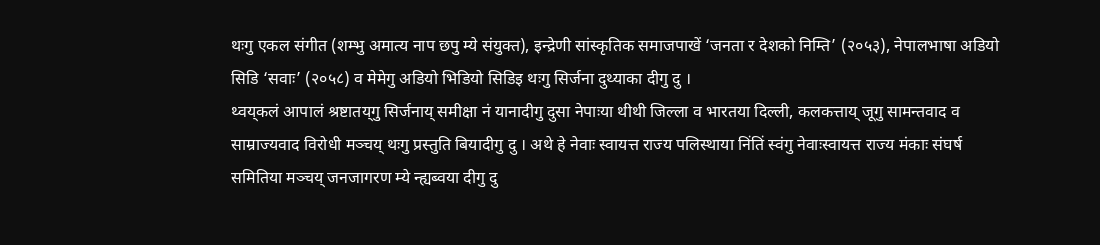थःगु एकल संगीत (शम्भु अमात्य नाप छपु म्ये संयुक्त), इन्द्रेणी सांस्कृतिक समाजपाखें ‘जनता र देशको निम्ति’ (२०५३), नेपालभाषा अडियो सिडि ‘सवाः’ (२०५८) व मेमेगु अडियो भिडियो सिडिइ थःगु सिर्जना दुथ्याका दीगु दु ।
थ्वय्‌कलं आपालं श्रष्टातय्‌गु सिर्जनाय्‌ समीक्षा नं यानादीगु दुसा नेपाःया थीथी जिल्ला व भारतया दिल्ली, कलकत्ताय्‌ जूगु सामन्तवाद व साम्राज्यवाद विरोधी मञ्चय्‌ थःगु प्रस्तुति बियादीगु दु । अथे हे नेवाः स्वायत्त राज्य पलिस्थाया निंतिं स्वंगु नेवाःस्वायत्त राज्य मंकाः संघर्ष समितिया मञ्चय्‌ जनजागरण म्ये न्ह्यब्वया दीगु दु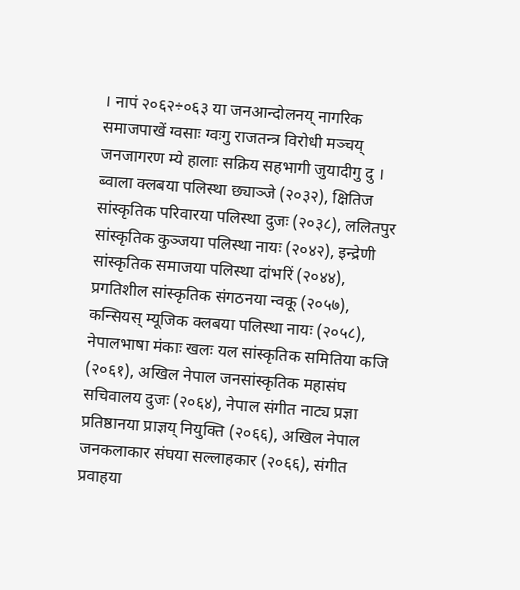। नापं २०६२÷०६३ या जनआन्दोलनय्‌ नागरिक समाजपाखें ग्वसाः ग्वःगु राजतन्त्र विरोधी मञ्चय्‌ जनजागरण म्ये हालाः सक्रिय सहभागी जुयादीगु दु । ब्वाला क्लबया पलिस्था छ्याञ्जे (२०३२), क्षितिज सांस्कृतिक परिवारया पलिस्था दुजः (२०३८), ललितपुर सांस्कृतिक कुञ्जया पलिस्था नायः (२०४२), इन्द्रेणी सांस्कृतिक समाजया पलिस्था दांभरिं (२०४४), प्रगतिशील सांस्कृतिक संगठनया न्वकू (२०५७), कन्सियस् म्यूजिक क्लबया पलिस्था नायः (२०५८), नेपालभाषा मंकाः खलः यल सांस्कृतिक समितिया कजि (२०६१), अखिल नेपाल जनसांस्कृतिक महासंघ सचिवालय दुजः (२०६४), नेपाल संगीत नाट्य प्रज्ञा प्रतिष्ठानया प्राज्ञय्‌ नियुक्ति (२०६६), अखिल नेपाल जनकलाकार संघया सल्लाहकार (२०६६), संगीत प्रवाहया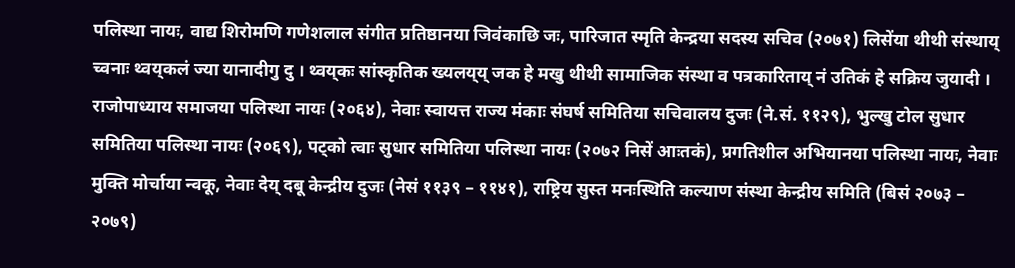पलिस्था नायः, वाद्य शिरोमणि गणेशलाल संगीत प्रतिष्ठानया जिवंकाछि जः, पारिजात स्मृति केन्द्रया सदस्य सचिव (२०७१) लिसेंया थीथी संस्थाय्‌ च्वनाः थ्वय्‌कलं ज्या यानादीगु दु । थ्वय्‌कः सांस्कृतिक ख्यलय्‌य्‌ जक हे मखु थीथी सामाजिक संस्था व पत्रकारिताय्‌ नं उतिकं हे सक्रिय जुयादी । राजोपाध्याय समाजया पलिस्था नायः (२०६४), नेवाः स्वायत्त राज्य मंकाः संघर्ष समितिया सचिवालय दुजः (ने.सं. ११२९), भुल्खु टोल सुधार समितिया पलिस्था नायः (२०६९), पट्को त्वाः सुधार समितिया पलिस्था नायः (२०७२ निसें आःतकं), प्रगतिशील अभियानया पलिस्था नायः, नेवाः मुक्ति मोर्चाया न्वकू, नेवाः देय्‌ दबू केन्द्रीय दुजः (नेसं ११३९ – ११४१), राष्ट्रिय सुस्त मनःस्थिति कल्याण संस्था केन्द्रीय समिति (बिसं २०७३ – २०७९)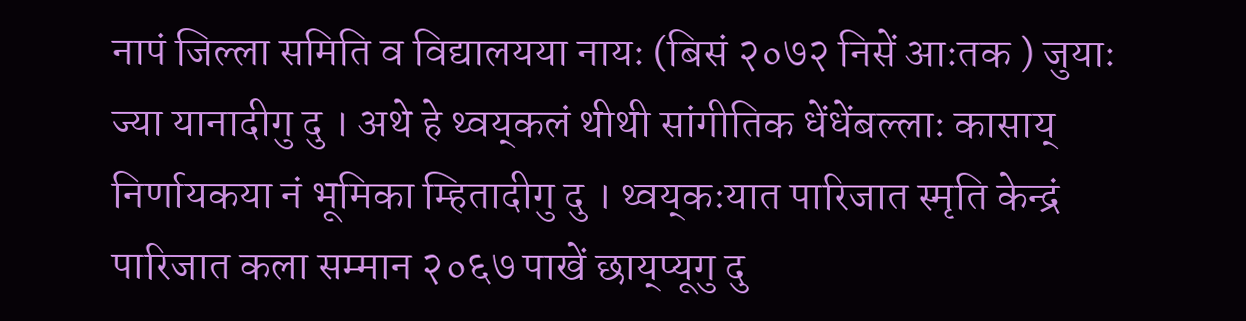नापं जिल्ला समिति व विद्यालयया नायः (बिसं २०७२ निसें आःतक ) जुयाः ज्या यानादीगु दु । अथे हे थ्वय्‌कलं थीथी सांगीतिक धेंधेंबल्लाः कासाय्‌ निर्णायकया नं भूमिका म्हितादीगु दु । थ्वय्‌कःयात पारिजात स्मृति केन्द्रं पारिजात कला सम्मान २०६७ पाखें छाय्‌प्यूगु दु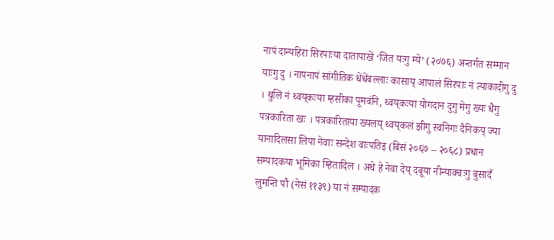नापं दान्यहिरा सिरपाःया दातापाखें ‘जित यःगु म्ये’ (२०७६) अन्तर्गत सम्मान याःगु दु । नापनापं सांगीतिक धेंधेंबल्लाः कासाय्‌ आपालं सिरपाः नं त्याकादीगु दु । थुलिं नं थ्वय्‌कःया म्हसीका पूमवंनि, थ्वय्‌कःया योगदान दुगु मेगु ख्यः धैगु पत्रकारिता खः । पत्रकारिताया ख्यलय्‌ थ्वय्‌कलं झीगु स्वनिगः दैनिकय्‌ ज्या यानादिलसा लिपा नेवाः सन्देश वाःपतिइ (बिसं २०६७ – २०६८) प्रधान सम्पादकया भूमिका म्हितादिल । अथे हे नेवा देय्‌ दबूया नीन्याक्वःगु बुसादँ लुमन्ति पौ (नेसं ११३९) या नं सम्पादक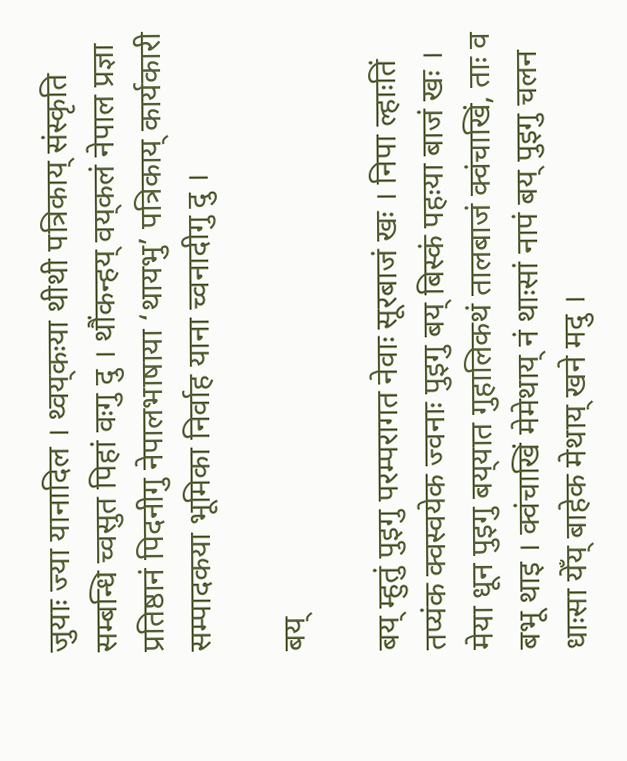जुयाः ज्या यानादिल । थ्वय्‌कःया थीथी पत्रिकाय्‌ संस्कृति सम्बन्धि च्वसुत पिहां वःगु दु । थौंकन्हय्‌ वय्‌कलं नेपाल प्रज्ञा प्रतिष्ठानं पिदनीगु नेपालभाषाया ‘थायभु’ पत्रिकाय्‌ कार्यकारी सम्पादकया भूमिका निर्वाह याना च्वनादीगु दु ।

बय्‌

बय्‌ म्हुतुं पुइगु परम्परागत नेवाः सूरबाजं खः । निपा ल्हाःतिं तप्यंक क्वस्वयेक ज्वनाः पुइगु बय्‌ बिस्कं पहःया बाजं खः । मेया धून पुइगु बय्‌यात गुहालिकथं तालबाजं क्वंचाखिं, ताः व बभू थाइ । क्वंचाखिं मेमेथाय्‌ नं थाःसां नापं बय्‌ पुइगु चलन धाःसा येँय्‌ बाहेक मेथाय्‌ खने मदु ।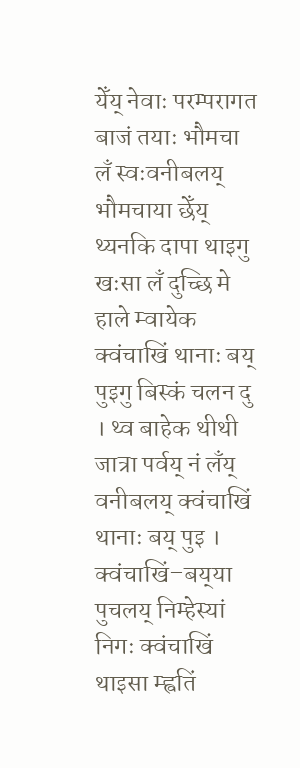येँय्‌ नेवाः परम्परागत बाजं तयाः भौमचा लँ स्वःवनीबलय्‌ भौमचाया छेँय्‌ थ्यनकि दापा थाइगु खःसा लँ दुच्छि मे हाले म्वायेक क्वंचाखिं थानाः बय्‌ पुइगु बिस्कं चलन दु । थ्व बाहेक थीथी जात्रा पर्वय्‌ नं लँय्‌ वनीबलय्‌ क्वंचाखिं थानाः बय्‌ पुइ । क्वंचाखिं–बय्‌या पुचलय्‌ निम्हेस्यां निगः क्वंचाखिं थाइसा म्ह्वतिं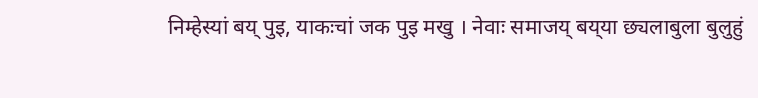निम्हेस्यां बय्‌ पुइ, याकःचां जक पुइ मखु । नेवाः समाजय्‌ बय्‌या छ्यलाबुला बुलुहुं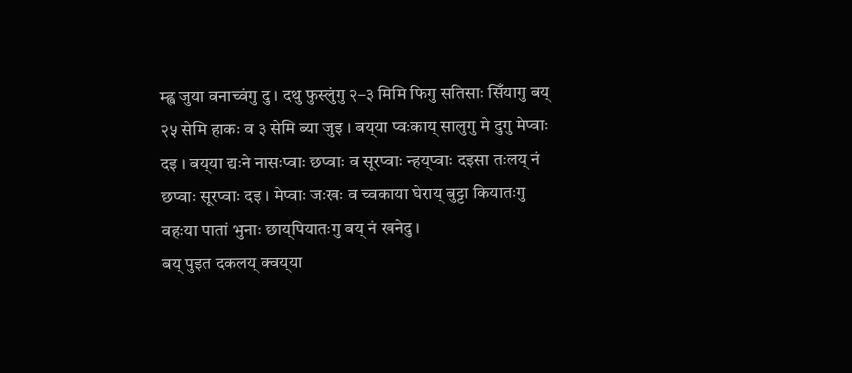म्ह्व जुया वनाच्वंगु दु । दथु फुस्लुंगु २–३ मिमि फिगु सतिसाः सिँयागु बय्‌ २५ सेमि हाकः व ३ सेमि ब्या जुइ । बय्‌या प्वःकाय्‌ सालुगु मे दुगु मेप्वाः दइ । बय्‌या द्यःने नासःप्वाः छप्वाः व सूरप्वाः न्हय्‌प्वाः दइसा तःलय्‌ नं छप्वाः सूरप्वाः दइ । मेप्वाः जःखः व च्वकाया घेराय्‌ बुट्टा कियातःगु वहःया पातां भुनाः छाय्‌पियातःगु बय्‌ नं खनेदु ।
बय्‌ पुइत दकलय्‌ क्वय्‌या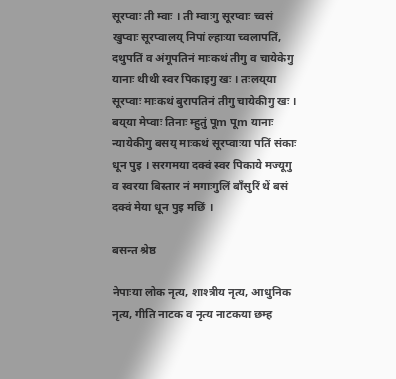सूरप्वाः ती म्वाः । ती म्वाःगु सूरप्वाः च्वसं खुप्वाः सूरप्वालय्‌ निपां ल्हाःया च्वलापतिं, दथुपतिं व अंगूपतिनं माःकथं तीगु व चायेकेगु यानाः थीथी स्वर पिकाइगु खः । तःलय्‌या सूरप्वाः माःकथं बुरापतिनं तीगु चायेकीगु खः । बय्‌या मेप्वाः तिनाः म्हुतुं पूm पूm यानाः न्यायेकीगु बसय्‌ माःकथं सूरप्वाःया पतिं संकाः धून पुइ । सरगमया दक्वं स्वर पिकाये मज्यूगु व स्वरया बिस्तार नं मगाःगुलिं बाँसुरिं थें बसं दक्वं मेया धून पुइ मछिं ।

बसन्त श्रेष्ठ

नेपाःया लोक नृत्य, शाश्त्रीय नृत्य, आधुनिक नृत्य, गीति नाटक व नृत्य नाटकया छम्ह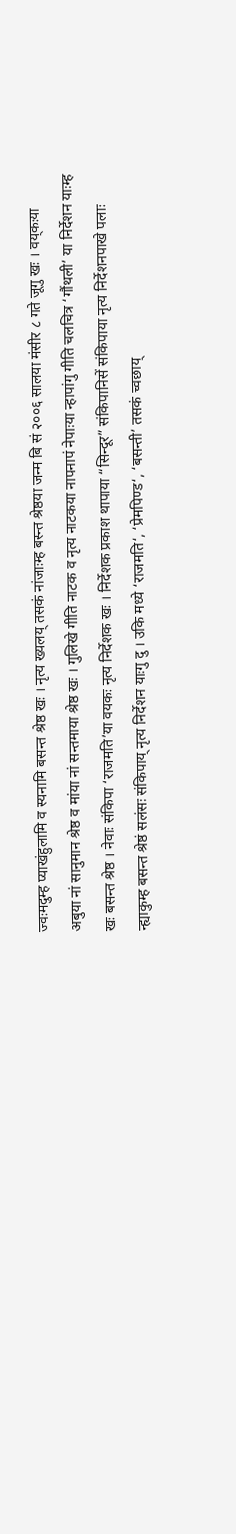ज्वःमदुम्ह प्याखंहुलामि व स्यनामि बसन्त श्रेष्ठ खः । नृत्य ख्यलय्‌ तसकं नांजाःम्ह बस्न्त श्रेष्ठया जन्म बि सं २००६ सालया मंसीर ८ गते जूगु खः । वय्‌कःया अबुया नां सानुमान श्रेष्ठ व मांया नां सन्तमाया श्रेष्ठ खः । गुलिखे गीति नाटक व नृत्य नाटकया नापनापं नेपाःया न्हापांगु गीति चलचित्र ‘गौंथली’ या निर्देशन याःम्ह खः बसन्त श्रेष्ठ । नेवाः संकिपा ‘राजमति’या वयकः नृत्य निर्देशक खः । निर्देशक प्रकाश थापाया “सिन्दूर” संकिपानिसें संकिपाया नृत्य निर्देशनपाखे पलाः न्ह्याकुम्ह बसन्त श्रेष्ठं सलंसः संकिपाय्‌ नृत्य निर्देशन याःगु दु । उकि मध्ये ‘राजमति‘, ‘प्रेमपिण्ड‘, ‘बसन्ती’ तसकं च्वछाय्‌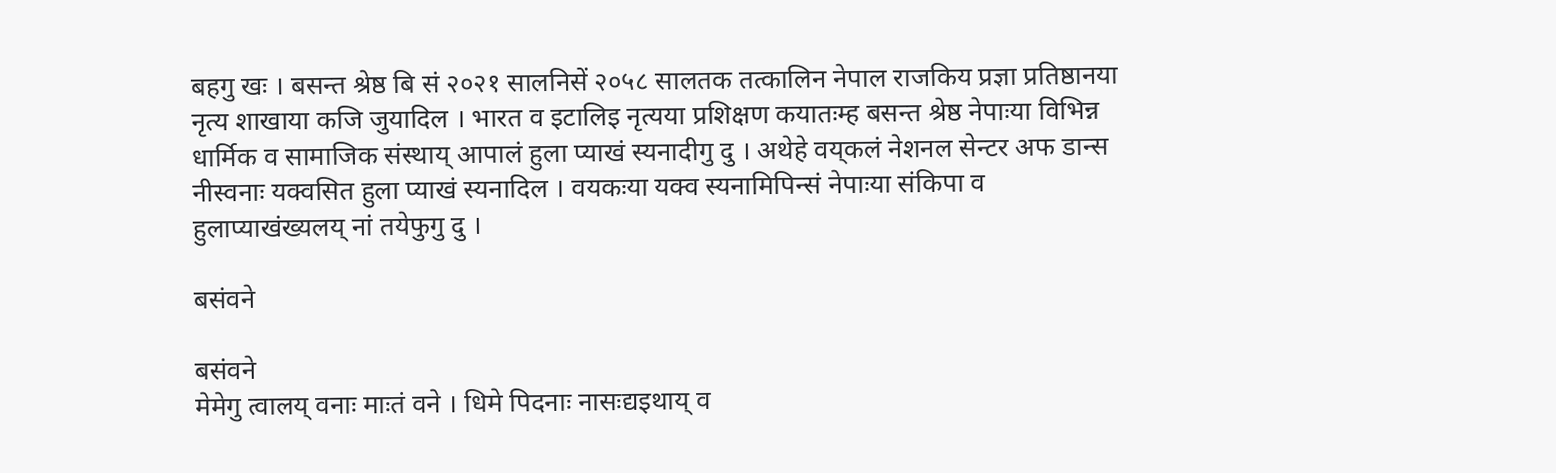बहगु खः । बसन्त श्रेष्ठ बि सं २०२१ सालनिसें २०५८ सालतक तत्कालिन नेपाल राजकिय प्रज्ञा प्रतिष्ठानया नृत्य शाखाया कजि जुयादिल । भारत व इटालिइ नृत्यया प्रशिक्षण कयातःम्ह बसन्त श्रेष्ठ नेपाःया विभिन्न धार्मिक व सामाजिक संस्थाय्‌ आपालं हुला प्याखं स्यनादीगु दु । अथेहे वय्‌कलं नेशनल सेन्टर अफ डान्स नीस्वनाः यक्वसित हुला प्याखं स्यनादिल । वयकःया यक्व स्यनामिपिन्सं नेपाःया संकिपा व हुलाप्याखंख्यलय्‌ नां तयेफुगु दु ।

बसंवने

बसंवने
मेमेगु त्वालय् वनाः माःतं वने । धिमे पिदनाः नासःद्यइथाय् व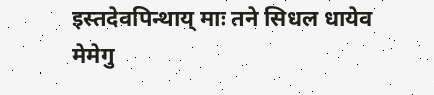इस्तदेवपिन्थाय् माः तने सिधल धायेव मेमेगु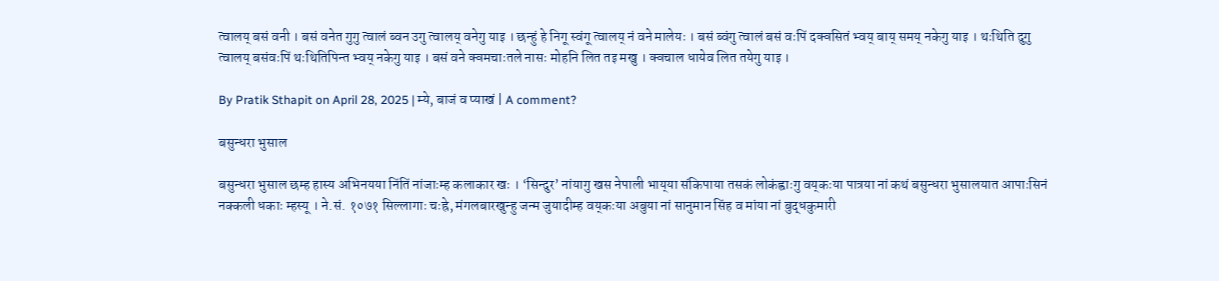त्वालय् बसं वनी । बसं वनेत गुगु त्वालं ब्वन उगु त्वालय् वनेगु याइ । छन्हुं हे निगू स्वंगू त्वालय् नं वने मालेयः । बसं ब्वंगु त्वालं बसं वःपिं दक्वसितं भ्वय् बाय् समय् नकेगु याइ । थःथिति दुगु त्वालय् बसंवःपिं थःथितिपिन्त भ्वय् नकेगु याइ । बसं वने क्वमचाःतले नासः मोहनि लित तइ मखु । क्वचाल धायेव लित तयेगु याइ ।

By Pratik Sthapit on April 28, 2025 | म्ये, बाजं व प्याखं | A comment?

बसुन्धरा भुसाल

बसुन्धरा भुसाल छम्ह हास्य अभिनयया निंतिं नांजाःम्ह कलाकार खः । ‘सिन्दुर’ नांयागु खस नेपाली भाय्‌या संकिपाया तसकं लोकंह्वाःगु वय्‌कःया पात्रया नां कथं बसुन्धरा भुसालयात आपाःसिनं नक्कली धकाः म्हस्यू । ने.सं. १०७१ सिल्लागाः चःह्रे, मंगलबारखुन्हु जन्म जुयादीम्ह वय्‌कःया अबुया नां सानुमान सिंह व मांया नां बुद्धकुमारी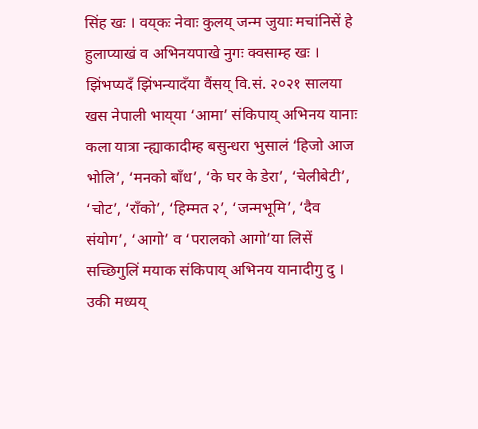सिंह खः । वय्‌कः नेवाः कुलय्‌ जन्म जुयाः मचांनिसें हे हुलाप्याखं व अभिनयपाखे नुगः क्वसाम्ह खः । झिंभप्यदँ झिंभन्यादँया वैंसय्‌ वि.सं. २०२१ सालया खस नेपाली भाय्‌या ‘आमा’ संकिपाय्‌ अभिनय यानाः कला यात्रा न्ह्याकादीम्ह बसुन्धरा भुसालं ‘हिजो आज भोलि’, ‘मनको बाँध’, ‘के घर के डेरा’, ‘चेलीबेटी’, ‘चोट’, ‘राँको’, ‘हिम्मत २’, ‘जन्मभूमि’, ‘दैव संयोग’, ‘आगो’ व ‘परालको आगो’या लिसें सच्छिगुलिं मयाक संकिपाय्‌ अभिनय यानादीगु दु । उकी मध्यय्‌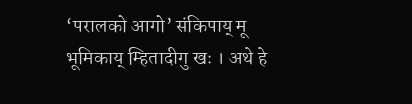‘परालको आगो’ संकिपाय्‌ मू भूमिकाय्‌ म्हितादीगु खः । अथे हे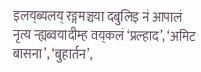इलय्‌ब्यलय्‌ रङ्गमञ्चया दबुलिइ नं आपालं नृत्य न्ह्यब्वयादीम्ह वय्‌कलं ‘प्रल्हाद’, ‘अमिट बासना’, ‘बुहार्तन’,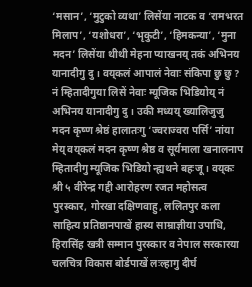‘मसान’, ‘मुटुको व्यथा’ लिसेंया नाटक व ‘रामभरत मिलाप’, ‘यशोधरा’, ‘भृकुटी’, ‘हिमकन्या’, ‘मुना मदन’ लिसेंया थीथी मेहना प्याखनय्‌ तकं अभिनय यानादीगु दु । वय्‌कलं आपालं नेवाः संकिपा छु छु ? नं म्हितादीगुया लिसें नेवाः म्यूजिक भिडियोय्‌ नं अभिनय यानादीगु दु । उकी मध्यय्‌ ख्यालिजुजु मदन कृष्ण श्रेष्ठं हालातःगु ‘ज्वराज्वरा पर्सि’ नांया मेय्‌ वय्‌कलं मदन कृष्ण श्रेष्ठ व सूर्यमाला खनालनाप म्हितादीगु म्यूजिक भिडियो न्ह्यथने बहःजू । वय्‌कः श्री ५ वीरेन्द्र गद्दी आरोहरण रजत महोसत्व पुरस्कार, गोरखा दक्षिणवाहु, ललितपुर कला साहित्य प्रतिष्ठानपाखें हास्य साम्राज्ञीया उपाधि, हिरासिंह खत्री सम्मान पुरस्कार व नेपाल सरकारया चलचित्र विकास बोर्डपाखें लःल्हागु दीर्घ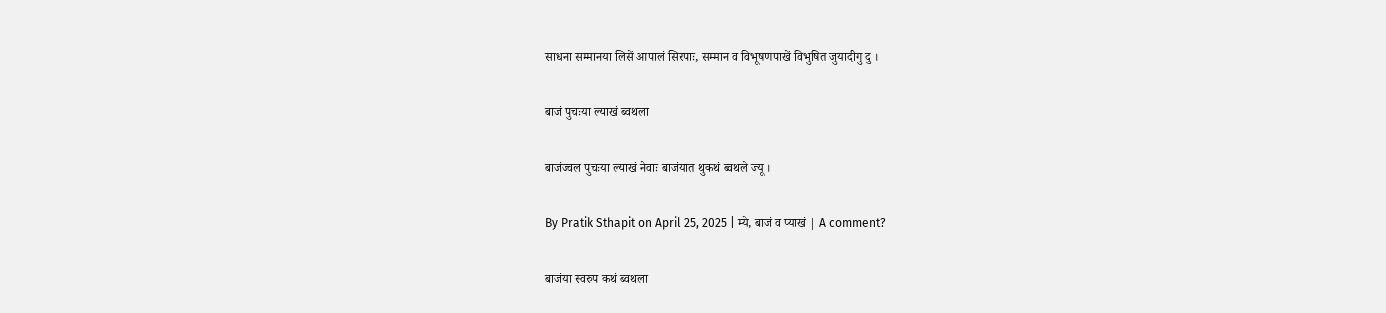साधना सम्मानया लिसें आपालं सिरपाः, सम्मान व विभूषणपाखें विभुषित जुयादीगु दु ।

बाजं पुचःया ल्याखं ब्वथला

बाजंज्वल पुचःया ल्याखं नेवाः बाजंयात थुकथं ब्वथले ज्यू ।

By Pratik Sthapit on April 25, 2025 | म्ये, बाजं व प्याखं | A comment?

बाजंया स्वरुप कथं ब्वथला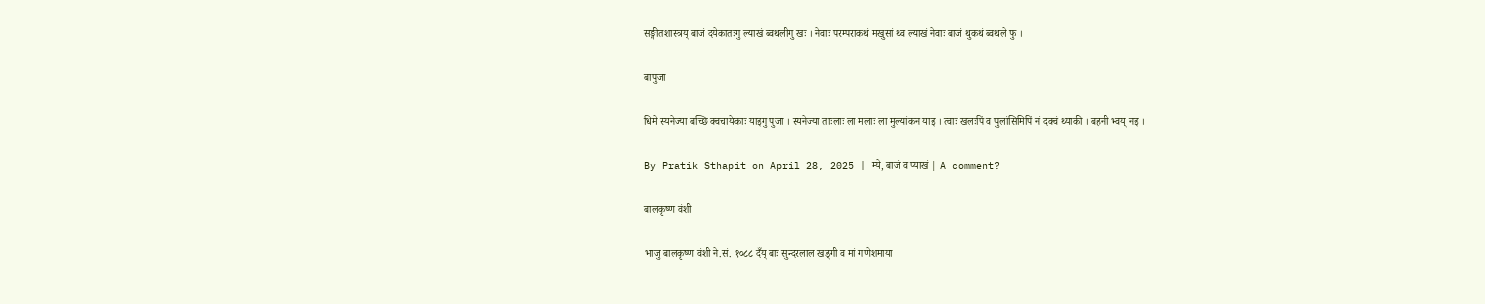सङ्गीतशास्त्रय् बाजं दयेकातःगु ल्याखं ब्वथलीगु खः । नेवाः परम्पराकथं मखुसां थ्व ल्याखं नेवाः बाजं थुकथं ब्वथले फु ।

बापुजा

धिमे स्यनेज्या बच्छि क्वचायेकाः याइगु पुजा । स्यनेज्या ताःलाः ला मलाः ला मुल्यांकन याइ । त्वाः खलःपिं व पुलांसिमिपिं नं दक्वं थ्याकी । बहनी भ्वय् नइ ।

By Pratik Sthapit on April 28, 2025 | म्ये, बाजं व प्याखं | A comment?

बालकृष्ण वंशी

भाजु बालकृष्ण वंशी ने.सं. १०८८ दँय्‌ बाः सुन्दरलाल खड्गी व मां गणेशमाया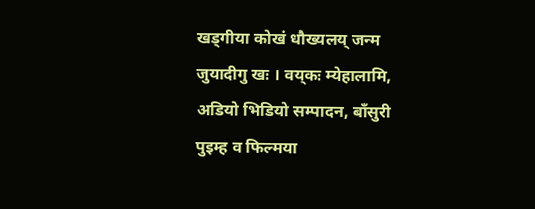खड्गीया कोखं धौख्यलय्‌ जन्म जुयादीगु खः । वय्‌कः म्येहालामि, अडियो भिडियो सम्पादन, बाँसुरी पुइम्ह व फिल्मया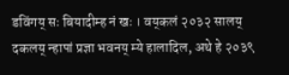डविंगय्‌ सः बियादीम्ह नं खः । वय्‌कलं २०३२ सालय्‌ दकलय्‌ न्हापां प्रज्ञा भवनय्‌ म्ये हालादिल, अथे हे २०३९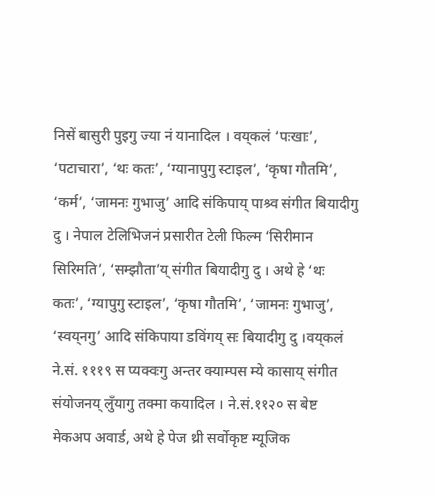निसें बासुरी पुइगु ज्या नं यानादिल । वय्‌कलं ‘पःखाः’, ‘पटाचारा’, ‘थः कतः’, ‘ग्यानापुगु स्टाइल’, ‘कृषा गौतमि’, ‘कर्म’, ‘जामनः गुभाजु’ आदि संकिपाय्‌ पाश्र्व संगीत बियादीगु दु । नेपाल टेलिभिजनं प्रसारीत टेली फिल्म ‘सिरीमान सिरिमति’, ‘सम्झौता’य्‌ संगीत बियादीगु दु । अथे हे ‘थः कतः’, ‘ग्यापुगु स्टाइल’, ‘कृषा गौतमि’, ‘जामनः गुभाजु’, ‘स्वय्‌नगु’ आदि संकिपाया डविंगय्‌ सः बियादीगु दु ।वय्‌कलं ने.सं. १११९ स प्यक्वःगु अन्तर क्याम्पस म्ये कासाय्‌ संगीत संयोजनय्‌ लुँयागु तक्मा कयादिल । ने.सं.११२० स बेष्ट मेकअप अवार्ड, अथे हे पेज थ्री सर्वोकृष्ट म्यूजिक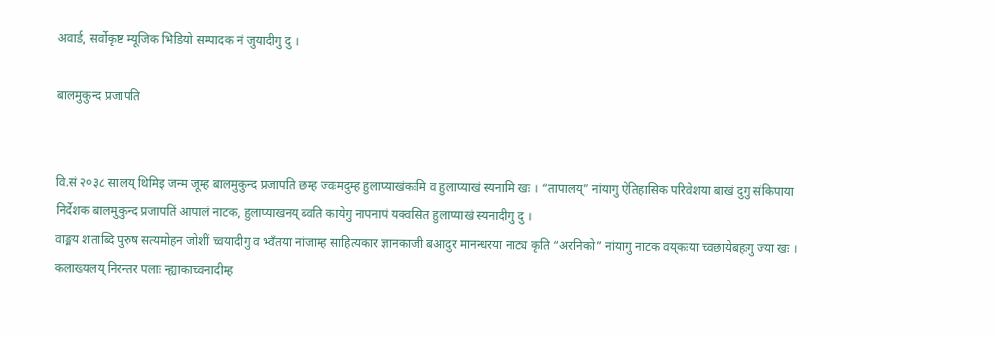अवार्ड, सर्वोकृष्ट म्यूजिक भिडियो सम्पादक नं जुयादीगु दु ।

बालमुकुन्द प्रजापति


वि.सं २०३८ सालय्‌ थिमिइ जन्म जूम्ह बालमुकुन्द प्रजापति छम्ह ज्वःमदुम्ह हुलाप्याखंकःमि व हुलाप्याखं स्यनामि खः । “तापालय्‌” नांयागु ऐतिहासिक परिवेशया बाखं दुगु संकिपाया निर्देशक बालमुकुन्द प्रजापतिं आपालं नाटक, हुलाप्याखनय्‌ ब्वति कायेगु नापनापं यक्वसित हुलाप्याखं स्यनादीगु दु ।
वाङ्मय शताब्दि पुरुष सत्यमोहन जोशीं च्वयादीगु व भ्वँतया नांजाम्ह साहित्यकार ज्ञानकाजी बआदुर मानन्धरया नाट्य कृति “अरनिको” नांयागु नाटक वय्‌कःया च्वछायेबहःगु ज्या खः । कलाख्यलय्‌ निरन्तर पलाः न्ह्याकाच्वनादीम्ह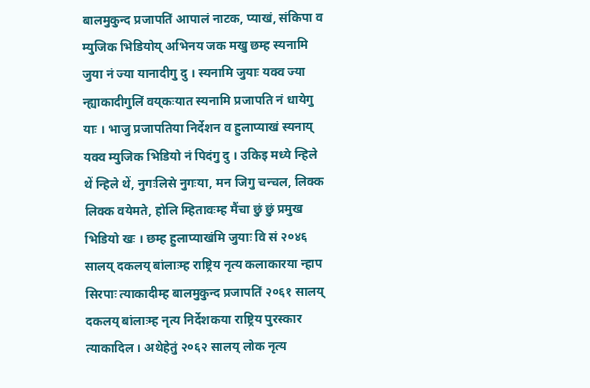बालमुकुन्द प्रजापतिं आपालं नाटक, प्याखं, संकिपा व म्युजिक भिडियोय्‌ अभिनय जक मखु छम्ह स्यनामि जुया नं ज्या यानादीगु दु । स्यनामि जुयाः यक्व ज्या न्ह्याकादीगुलिं वय्‌कःयात स्यनामि प्रजापति नं धायेगु याः । भाजु प्रजापतिया निर्देशन व हुलाप्याखं स्यनाय्‌ यक्व म्युजिक भिडियो नं पिदंगु दु । उकिइ मध्ये न्हिले थें न्हिले थें, नुगःलिसे नुगःया, मन जिगु चन्चल, लिक्क लिक्क वयेमते, होलि म्हितावःम्ह मैंचा छुं छुं प्रमुख भिडियो खः । छम्ह हुलाप्याखंमि जुयाः वि सं २०४६ सालय्‌ दकलय्‌ बांलाःम्ह राष्ट्रिय नृत्य कलाकारया न्हाप सिरपाः त्याकादीम्ह बालमुकुन्द प्रजापतिं २०६१ सालय्‌ दकलय्‌ बांलाःम्ह नृत्य निर्देशकया राष्ट्रिय पुरस्कार त्याकादिल । अथेहेतुं २०६२ सालय्‌ लोक नृत्य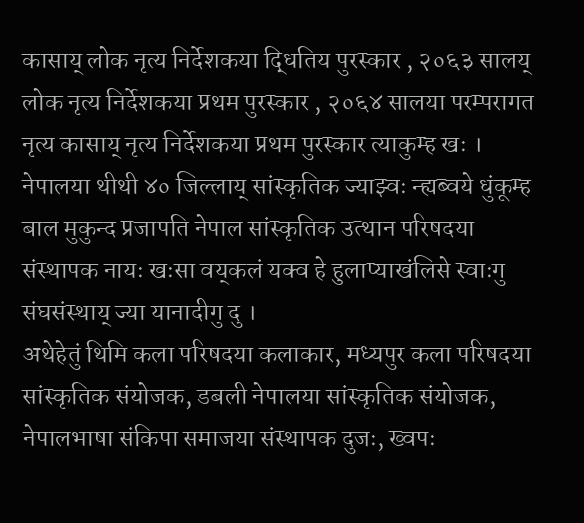कासाय्‌ लोक नृत्य निर्देशकया द्धितिय पुरस्कार , २०६३ सालय्‌ लोक नृत्य निर्देशकया प्रथम पुरस्कार , २०६४ सालया परम्परागत नृत्य कासाय्‌ नृत्य निर्देशकया प्रथम पुरस्कार त्याकुम्ह खः । नेपालया थीथी ४० जिल्लाय्‌ सांस्कृतिक ज्याझ्वः न्ह्यब्वये धुंकूम्ह बाल मुकुन्द प्रजापति नेपाल सांस्कृतिक उत्थान परिषदया संस्थापक नायः खःसा वय्‌कलं यक्व हे हुलाप्याखंलिसे स्वाःगु संघसंस्थाय्‌ ज्या यानादीगु दु ।
अथेहेतुं थिमि कला परिषदया कलाकार, मध्यपुर कला परिषदया सांस्कृतिक संयोजक, डबली नेपालया सांस्कृतिक संयोजक, नेपालभाषा संकिपा समाजया संस्थापक दुजः, ख्वपः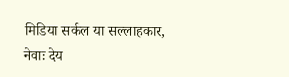मिडिया सर्कल या सल्लाहकार, नेवाः देय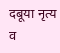दबूया नृत्य व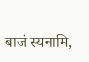बाजं स्यनामि,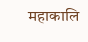महाकालि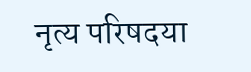नृत्य परिषदया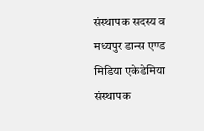संस्थापक सदस्य व मध्यपुर डान्स एण्ड मिडिया एकेडेमिया संस्थापक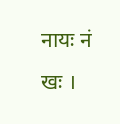नायः नं खः ।